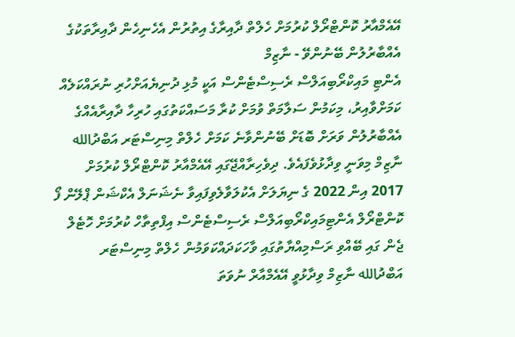އޭއެމްއާރު ކޮންޓްރޯލް ކުރުމަށް ހެލްތް ދާއިރާގެ އިތުރުން އެހެނިހެން ދާއިރާތަކުގެ އެއްބާރުލުން ބޭނުންވޭ - ނާޒިމް
އެންޓި މައިކްރޯބިއަލްސް ރެސިސްޓެންސް އަކީ މުޅި ދުނިޔެއަށްހުރި ނުރައްކަލެއް ކަމަށްވާއިރު، މިކަމުން ސަލާމަތް ވުމަށް ކުރާ މަސައްކަތުގައި ހުރިހާ ދާއިރާއެއްގެ އެއްބާރުލުން ވަރަށް ބޮޑަށް ބޭނުންވާނެ ކަމަށް ހެލްތް މިނިސްޓަރ އަބްދުالله ނާޒިމް މިވަނީ ވިދާޅުވެފައެވެ. ދިވެހިރާއްޖޭގައި އޭއެމްއާރު ކޮންޓްރޯލް ކުރުމަށް 2017 އިން 2022 ގެ ނިޔަލަށް އެކުލަވާލެވިފައިވާ ނެޝަނަލް އެކްޝަން ޕްލޭން ފޯ ކޮންޓްރޯލް އެންޓިމައިކްރޯބިއަލްސް ރެސިސްޓެންސް އިފްތިތާހް ކުރުމަށް ހޮޓެލް ޖެން ގައި ބޭއްވި ރަސްމިއްޔާތުގައި ވާހަކަދައްކަވަމުން ހެލްތް މިނިސްޓަރ އަބްދުالله ނާޒިމް ވިދާޅުވީ އޭއެމްއާރް ނުވަތަ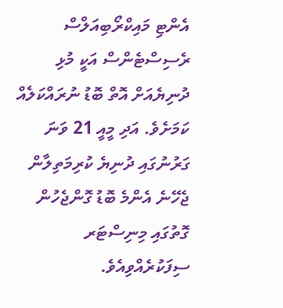އެންޓި މައިކްރޯބިއަލްސް ރެސިސްޓެންސް އަކީ މުޅި ދުނިޔެއަށް އޮތް ބޮޑު ނުރައްކަލެއް ކަމަށެވެ. އަދި މީއީ 21 ވަނަ ގަރުނުގައި ދުނިޔެ ކުރިމަތިލާން ޖެހޭނެ އެންމެ ބޮޑު ގޮންޖެހުން ގޮތުގައި މިނިސްޓަރ ސިފަކުރެއްވިއެވެ.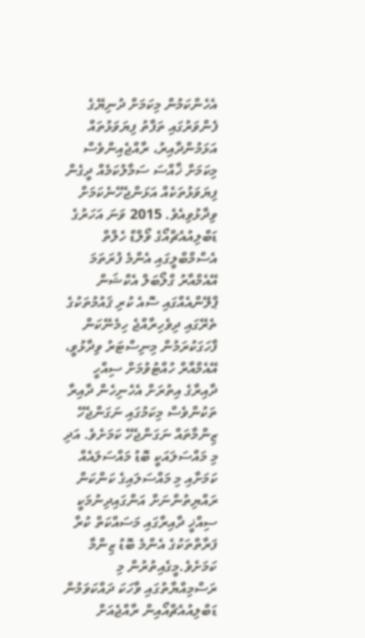އެހެންކަމުން މިކަމަށް ދުނިޔޭގެ ފެންވަރުގައި ތަފާތު ފިޔަވަޅުތައް އަޅަމުންދާއިރު، ރާއްޖެއިންވެސް މިކަމަށް ޚާއްސަ ސަމާލުކަމެއް ދީގެން ފިޔަވަޅުތަކެއް އަޅަންޖެހޭނެކަމަށް ވިދާޅުވިއެވެ. 2015 ވަނަ އަހަރުގެ ޑަބްލިއުއެޗްއޯގެ ވޯލްޑް ހެލްތް އެސްމްބްލީގައި އެންމެ ފުރަތަމަ އޭއެމްއާރު ގްލޯބަލް އެކްޝަން ޕްލޭންއެއްގައި ސޮއެ ކުރި ޤައުމުތަކުގެ ތެރޭގައި ދިވެހިރާއްޖެ ހިމެނޭކަން ފާހަގަކުރަމުން މިނިސްޓަރު ވިދާޅުވީ، އޭއެމްއާރް ހުއްޓުވުމަށް ސިއްހީ ދާއިރާގެ އިތުރަށް އެހެނިހެން ދާއިރާ ތަކުންވެސް މިކަމުގައި ނަގަންޖެހޭ ޒިންމާތައް ނަގަންޖެހޭ ކަމަށެވެ. އަދި މި މައްސަލައަކީ ބޮޑު މައްސަލައެއް ކަމަށާއި މި މައްސަލައިގެ ކަންކަން ރައްޔިތުންނަށް އަންގައިދިނުމަކީ ސިއްޚީ ދާއިރާގައި މަސައްކަތް ކުރާ ފަރާތްތަކުގެ އެންމެ ބޮޑު ޒިންމާ ކަމަށެވެ.މީގެއިތުރުން މި ރަސްމިއްޔާތުގައި ވާހަކަ ދައްކަވަމުން ޑަބްލިއުއެޗްއޯއިން ރާއްޖެއަށް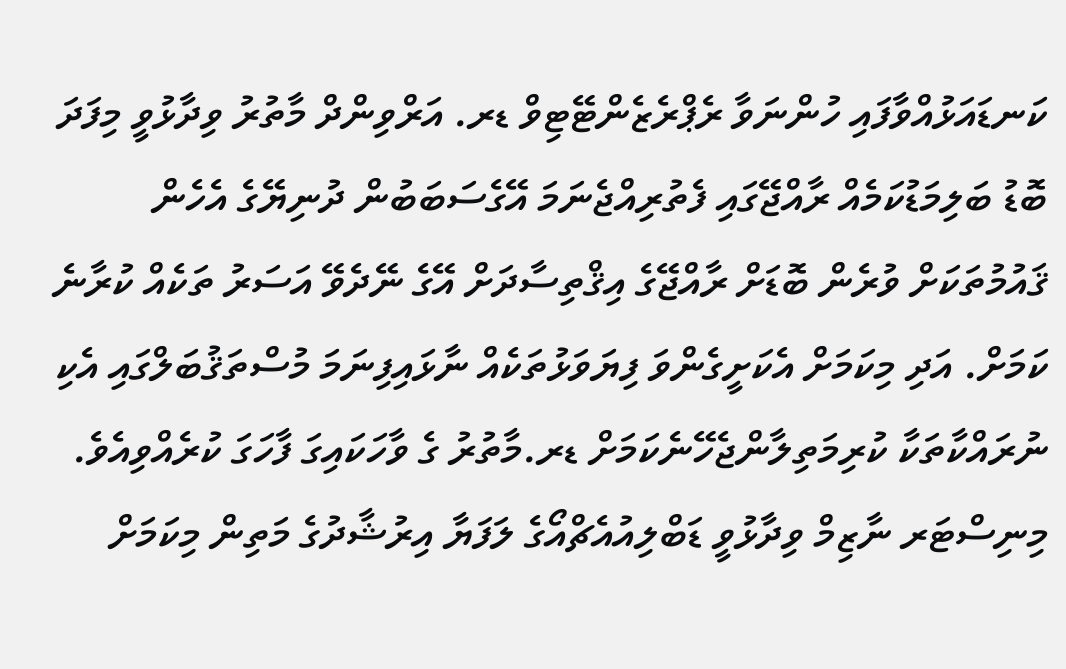ކަނޑައަޅުއްވާފައި ހުންނަވާ ރެޕްރެޒެންޓޭޓިވް ޑރ. އަރްވިންދް މާތުރު ވިދާޅުވީ މިފަދަ ބޮޑު ބަލިމަޑުކަމެއް ރާއްޖޭގައި ފެތުރިއްޖެނަމަ އޭގެސަބަބުން ދުނިޔޭގެ އެހެން ޤައުމުތަކަށް ވުރެން ބޮޑަށް ރާއްޖޭގެ އިޤްތިސާދަށް އޭގެ ނޭދެވޭ އަސަރު ތަކެއް ކުރާނެ ކަމަށް. އަދި މިކަމަށް އެކަށީގެންވަ ފިޔަވަޅުތަކެއް ނާޅައިފިނަމަ މުސްތަޤުބަލްގައި އެކި ނުރައްކާތަކާ ކުރިމަތިލާންޖެހޭނެކަމަށް ޑރ.މާތުރު ގެ ވާހަކައިގަ ފާހަގަ ކުރެއްވިއެވެ. މިނިސްޓަރ ނާޒިމް ވިދާޅުވީ ޑަބްލިއުއެޗްއޯގެ ލަފަޔާ އިރުޝާދުގެ މަތިން މިކަމަށް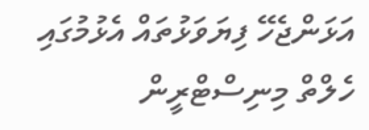އަޅަންޖެހޭ ފިޔަވަޅުތައް އެޅުމުގައި ހެލްތް މިނިސްޓްރީން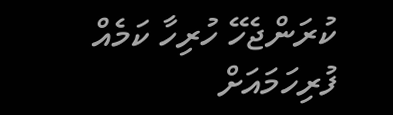ކުރަންޖެހޭ ހުރިހާ ކަމެއް ފުރިހަމައަށް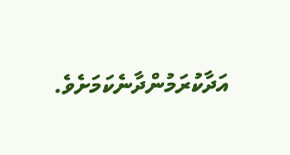އަދާކުރަމުންދާނެކަމަށެވެ.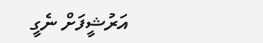އަރުޝީފަށް ނެގީ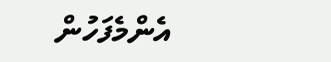އެންމެފަހުން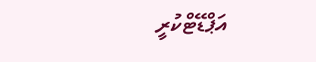އަޕްޑޭޓްކުރީ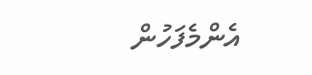އެންމެފަހުން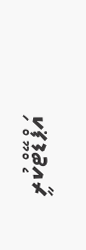އަޕްޑޭޓްކުރީ